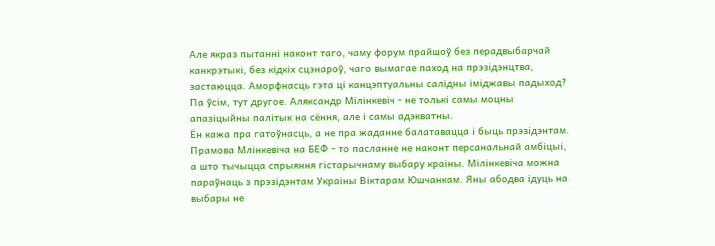Але якраз пытанні наконт таго, чаму форум прайшоў без перадвыбарчай канкрэтыкі, без кідкіх сцэнароў, чаго вымагае паход на прэзідэнцтва, застаюцца. Аморфнасць гэта ці канцэптуальны салідны іміджавы падыход?
Па ўсім, тут другое. Аляксандр Мілінкевіч - не толькі самы моцны апазіцыйны палітык на сёння, але і самы адэкватны.
Ён кажа пра гатоўнасць, а не пра жаданне балатавацца і быць прэзідэнтам. Прамова Млінкевіча на БЕФ - то пасланне не наконт персанальнай амбіцыі, а што тычыцца спрыяння гістарычнаму выбару краіны. Мілінкевіча можна параўнаць з прэзідэнтам Украіны Віктарам Юшчанкам. Яны абодва ідуць на выбары не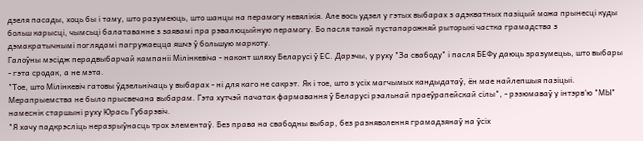дзеля пасады, хоць бы і таму, што разумеюць, што шанцы на перамогу невялікія. Але вось удзел у гэтых выбарах з адэкватных пазіцый можа прынесці куды больш карысці, чымсьці балатаванне з заявамі пра рэвалюцыйную перамогу. Бо пасля такой пустапарожняй рыторыкі частка грамадства з дэмакратычнымі поглядамі пагружаецца яшчэ ў большую маркоту.
Галоўны мэсідж перадвыбарчай кампаніі Мілінкевіча - наконт шляху Беларусі ў ЕС. Дарэчы, у руху "За свабоду" і пасля БЕФу даюць зразумецьь, што выбары - гэта сродак, а не мэта.
"Тое, што Мілінкевіч гатовы ўдзельнічаць у выбарах - ні для каго не сакрэт. Як і тое, што з усіх магчымых кандыдатаў, ён мае найлепшыя пазіцыі. Мерапрыемства не было прысвечана выбарам. Гэта хутчэй пачатак фармавання ў Беларусі рэальнай праеўрапейскай сілы", - рэзюмаваў у інтэрв'ю "МЫ" намеснік старшыні руху Юрась Губарэвіч.
"Я хачу падкрэсліць неразрыўнасць трох элементаў. Без права на свабодны выбар, без разняволення грамадзянаў на ўсіх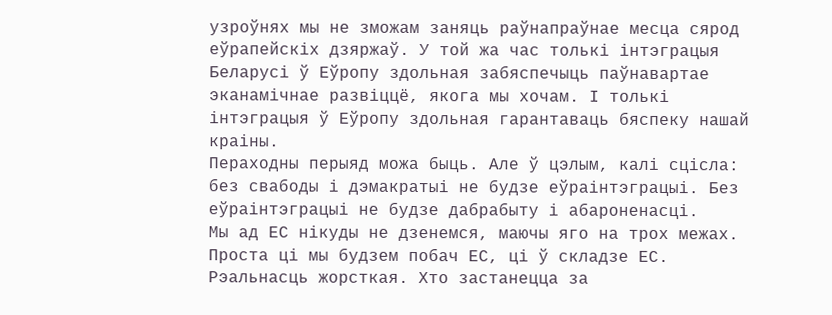узроўнях мы не зможам заняць раўнапраўнае месца сярод еўрапейскіх дзяржаў. У той жа час толькі інтэграцыя Беларусі ў Еўропу здольная забяспечыць паўнавартае эканамічнае развіццё, якога мы хочам. І толькі інтэграцыя ў Еўропу здольная гарантаваць бяспеку нашай краіны.
Пераходны перыяд можа быць. Але ў цэлым, калі сцісла: без свабоды і дэмакратыі не будзе еўраінтэграцыі. Без еўраінтэграцыі не будзе дабрабыту і абароненасці.
Мы ад ЕС нікуды не дзенемся, маючы яго на трох межах. Проста ці мы будзем побач ЕС, ці ў складзе ЕС. Рэальнасць жорсткая. Хто застанецца за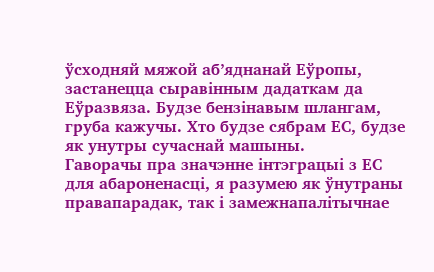ўсходняй мяжой аб’яднанай Еўропы, застанецца сыравінным дадаткам да Еўразвяза. Будзе бензінавым шлангам, груба кажучы. Хто будзе сябрам ЕС, будзе як унутры сучаснай машыны.
Гаворачы пра значэнне інтэграцыі з ЕС для абароненасці, я разумею як ўнутраны правапарадак, так і замежнапалітычнае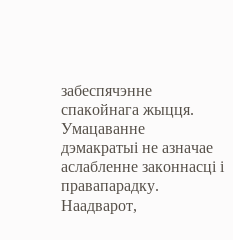забеспячэнне спакойнага жыцця.
Умацаванне дэмакратыі не азначае аслабленне законнасці і правапарадку.
Наадварот,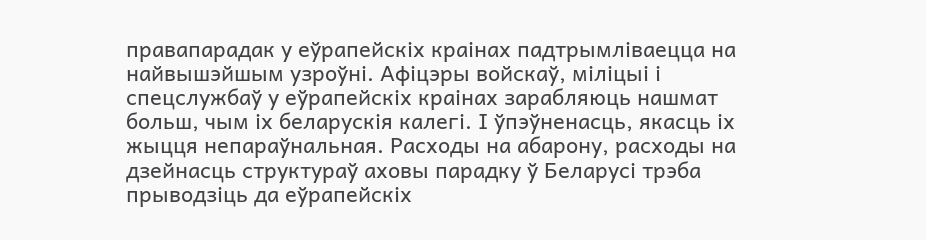правапарадак у еўрапейскіх краінах падтрымліваецца на найвышэйшым узроўні. Афіцэры войскаў, міліцыі і спецслужбаў у еўрапейскіх краінах зарабляюць нашмат больш, чым іх беларускія калегі. І ўпэўненасць, якасць іх жыцця непараўнальная. Расходы на абарону, расходы на дзейнасць структураў аховы парадку ў Беларусі трэба прыводзіць да еўрапейскіх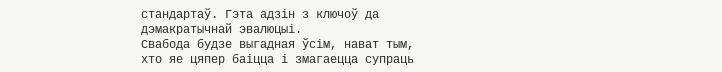стандартаў. Гэта адзін з ключоў да дэмакратычнай эвалюцыі.
Свабода будзе выгадная ўсім, нават тым, хто яе цяпер баіцца і змагаецца супраць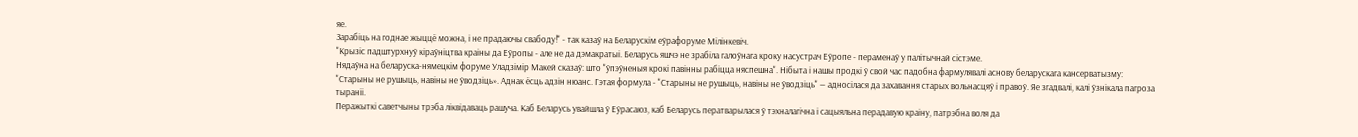яе.
Зарабіць на годнае жыццё можна, і не прадаючы свабоду!" - так казаў на Беларускім еўрафоруме Мілінкевіч.
"Крызіс падштурхнуў кіраўніцтва краіны да Еўропы - але не да дэмакратыі. Беларусь яшчэ не зрабіла галоўнага кроку насустрач Еўропе - пераменаў у палітычнай сістэме.
Нядаўна на беларуска-нямецкім форуме Уладзімір Макей сказаў: што "ўпэўненыя крокі павінны рабіцца няспешна". Нібыта і нашы продкі ў свой час падобна фармулявалі аснову беларускага кансерватызму: "Старыны не рушыць, навіны не ўводзіць». Аднак ёсць адзін нюанс. Гэтая формула - "Старыны не рушыць, навіны не ўводзіць" — адносілася да захавання старых вольнасцяў і правоў. Яе згадвалі, калі ўзнікала пагроза тыраніі.
Перажыткі саветчыны трэба ліквідаваць рашуча. Каб Беларусь увайшла ў Еўрасаюз, каб Беларусь ператварылася ў тэхналагічна і сацыяльна перадавую краіну, патрэбна воля да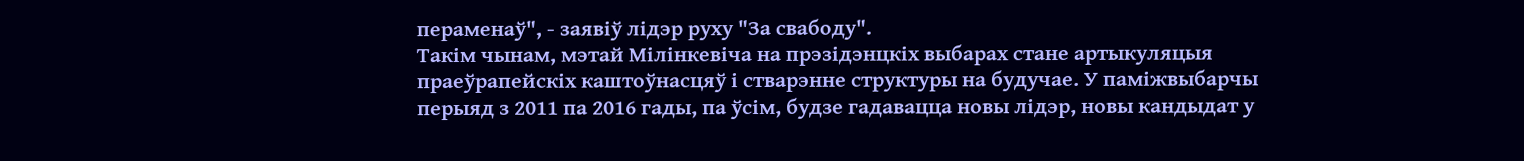пераменаў", - заявіў лідэр руху "За свабоду".
Такім чынам, мэтай Мілінкевіча на прэзідэнцкіх выбарах стане артыкуляцыя праеўрапейскіх каштоўнасцяў і стварэнне структуры на будучае. У паміжвыбарчы перыяд з 2011 па 2016 гады, па ўсім, будзе гадавацца новы лідэр, новы кандыдат у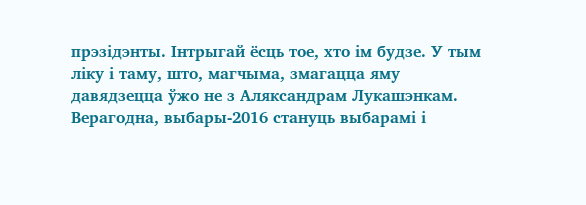прэзідэнты. Інтрыгай ёсць тое, хто ім будзе. У тым ліку і таму, што, магчыма, змагацца яму давядзецца ўжо не з Аляксандрам Лукашэнкам. Верагодна, выбары-2016 стануць выбарамі і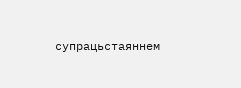супрацьстаяннем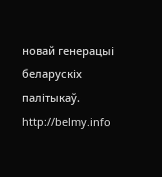новай генерацыі беларускіх палітыкаў.
http://belmy.info